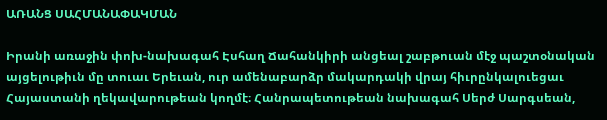ԱՌԱՆՑ ՍԱՀՄԱՆԱՓԱԿՄԱՆ

Իրանի առաջին փոխ-նախագահ Էսհաղ Ճահանկիրի անցեալ շաբթուան մէջ պաշտօնական այցելութիւն մը տուաւ Երեւան, ուր ամենաբարձր մակարդակի վրայ հիւրընկալուեցաւ Հայաստանի ղեկավարութեան կողմէ։ Հանրապետութեան նախագահ Սերժ Սարգսեան,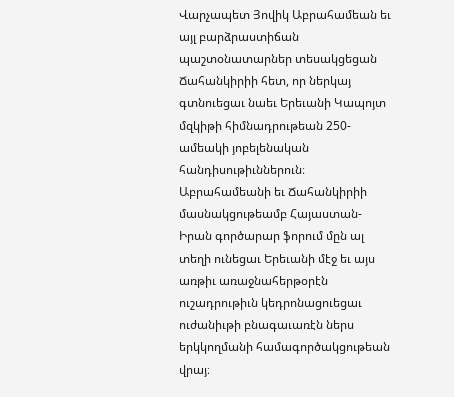Վարչապետ Յովիկ Աբրահամեան եւ այլ բարձրաստիճան պաշտօնատարներ տեսակցեցան Ճահանկիրիի հետ, որ ներկայ գտնուեցաւ նաեւ Երեւանի Կապոյտ մզկիթի հիմնադրութեան 250-ամեակի յոբելենական հանդիսութիւններուն։ Աբրահամեանի եւ Ճահանկիրիի մասնակցութեամբ Հայաստան-Իրան գործարար ֆորում մըն ալ տեղի ունեցաւ Երեւանի մէջ եւ այս առթիւ առաջնահերթօրէն ուշադրութիւն կեդրոնացուեցաւ ուժանիւթի բնագաւառէն ներս երկկողմանի համագործակցութեան վրայ։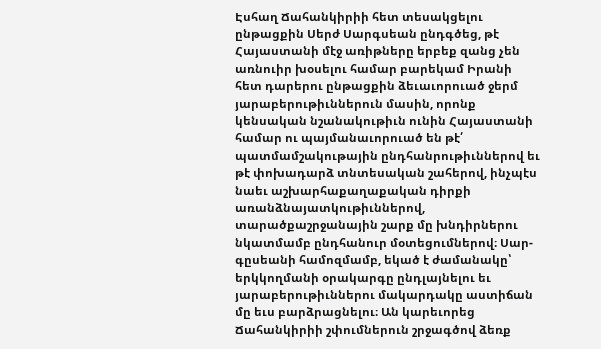Էսհաղ Ճահանկիրիի հետ տեսակցելու ընթացքին Սերժ Սարգսեան ընդգծեց, թէ Հայաստանի մէջ առիթները երբեք զանց չեն առնուիր խօսելու համար բարեկամ Իրանի հետ դարերու ընթացքին ձեւաւորուած ջերմ յարաբերութիւններուն մասին, որոնք կենսական նշանակութիւն ունին Հայաստանի համար ու պայմանաւորուած են թէ՛ պատմամշակութային ընդհանրութիւններով եւ թէ փոխադարձ տնտեսական շահերով, ինչպէս նաեւ աշխարհաքաղաքական դիրքի առանձնայատկութիւններով, տարածքաշրջանային շարք մը խնդիրներու նկատմամբ ընդհանուր մօտեցումներով։ Սար-գըսեանի համոզմամբ, եկած է ժամանակը՝ երկկողմանի օրակարգը ընդլայնելու եւ յարաբերութիւններու մակարդակը աստիճան մը եւս բարձրացնելու։ Ան կարեւորեց Ճահանկիրիի շփումներուն շրջագծով ձեռք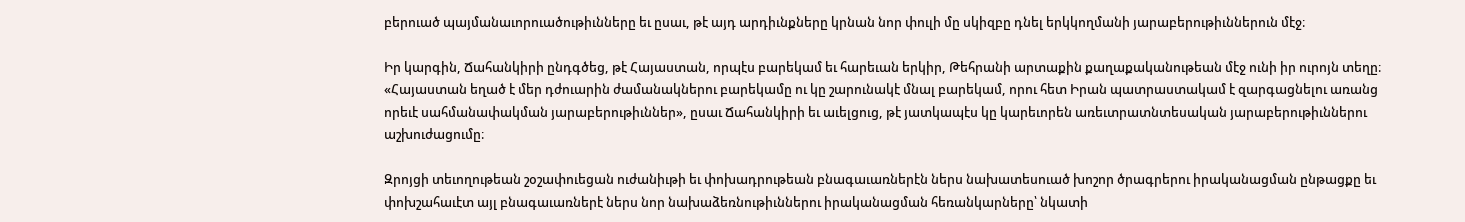բերուած պայմանաւորուածութիւնները եւ ըսաւ, թէ այդ արդիւնքները կրնան նոր փուլի մը սկիզբը դնել երկկողմանի յարաբերութիւններուն մէջ։

Իր կարգին, Ճահանկիրի ընդգծեց, թէ Հայաստան, որպէս բարեկամ եւ հարեւան երկիր, Թեհրանի արտաքին քաղաքականութեան մէջ ունի իր ուրոյն տեղը։ «Հայաստան եղած է մեր դժուարին ժամանակներու բարեկամը ու կը շարունակէ մնալ բարեկամ, որու հետ Իրան պատրաստակամ է զարգացնելու առանց որեւէ սահմանափակման յարաբերութիւններ», ըսաւ Ճահանկիրի եւ աւելցուց, թէ յատկապէս կը կարեւորեն առեւտրատնտեսական յարաբերութիւններու աշխուժացումը։

Զրոյցի տեւողութեան շօշափուեցան ուժանիւթի եւ փոխադրութեան բնագաւառներէն ներս նախատեսուած խոշոր ծրագրերու իրականացման ընթացքը եւ փոխշահաւէտ այլ բնագաւառներէ ներս նոր նախաձեռնութիւններու իրականացման հեռանկարները՝ նկատի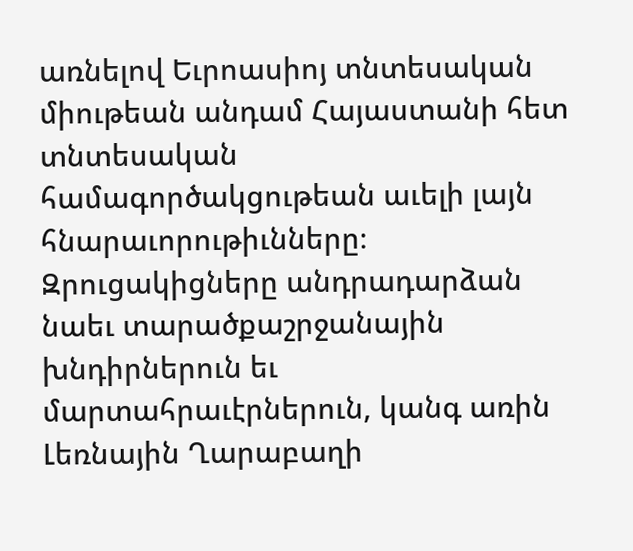առնելով Եւրոասիոյ տնտեսական միութեան անդամ Հայաստանի հետ տնտեսական համագործակցութեան աւելի լայն հնարաւորութիւնները։ Զրուցակիցները անդրադարձան նաեւ տարածքաշրջանային խնդիրներուն եւ մարտահրաւէրներուն, կանգ առին Լեռնային Ղարաբաղի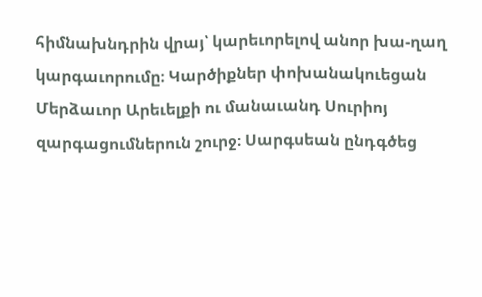հիմնախնդրին վրայ՝ կարեւորելով անոր խա-ղաղ կարգաւորումը։ Կարծիքներ փոխանակուեցան Մերձաւոր Արեւելքի ու մանաւանդ Սուրիոյ զարգացումներուն շուրջ։ Սարգսեան ընդգծեց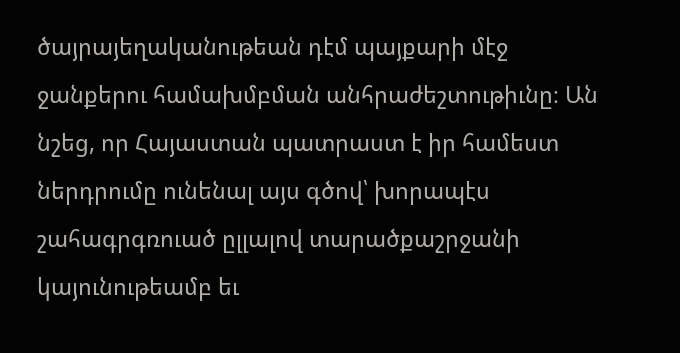ծայրայեղականութեան դէմ պայքարի մէջ ջանքերու համախմբման անհրաժեշտութիւնը։ Ան նշեց, որ Հայաստան պատրաստ է իր համեստ ներդրումը ունենալ այս գծով՝ խորապէս շահագրգռուած ըլլալով տարածքաշրջանի կայունութեամբ եւ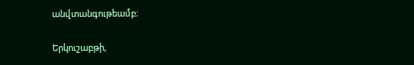անվտանգութեամբ։

Երկուշաբթի,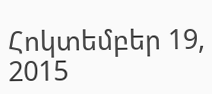Հոկտեմբեր 19, 2015